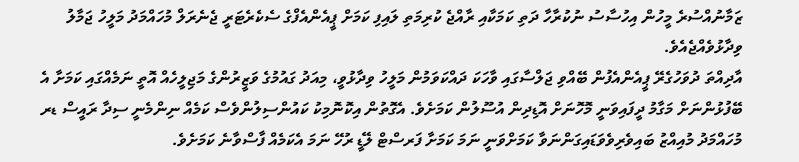ޒަމާނުއްސުރެ މީހުން އިހުސާސު ނުކުރާހާ ދަތި ކަމަކާއި ރާއްޖެ ކުރިމަތި ލައިފި ކަމަށް ޕީއެންއެފްގެ ސެކެރެޓަރީ ޖެނެރަލް މުހައްމަދު މަލީހު ޖަމާލު ވިދާޅުވެއްޖެއެވެ.
އާދިއްތަ ދުވަހުގެރޭ ޕީއެންއެފުން ބޭއްވި ޖަލްސާގައި ވާހަކަ ދައްކަވަމުން މަލީހު ވިދާޅުވީ، މިއަދު ގައުމުގެ ވަޒީރުންގެ މަޖިލީހެއް އޮތީ ނަމެއްގައި ކަމަށާ އެ ބޭފުޅުންނަށް މަގާމު ދީފައިވަނީ މޮހޮނަށް އޮޑިދިން އުސޫލުން ކަމަށެވެ. އެގޮތުން އިކޮނޮމިކު ކައުންސިލުންވެސް ކަމެއް ނިންމެނީ ސިދާ ރައީސް ޑރ މުހައްމަދު މުއިއްޒު ބައިވެރިވެވަޑައިގަންނަވާ ކަމަށްވަނީ ނަމަ ކަމަށާ ފަރސްޓް ލޭޑީ ރުހޭ ނަމަ އެކަމެއް ފާސްވާނެ ކަމަށެވެ.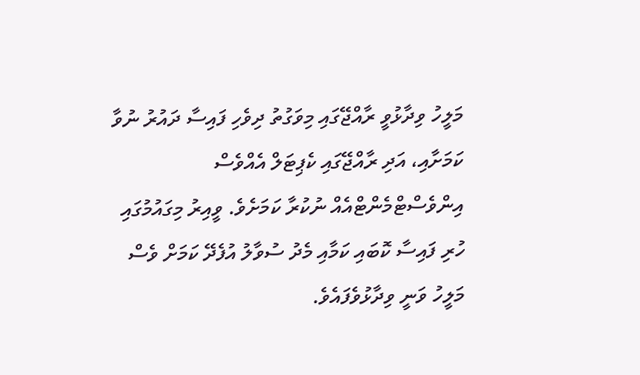މަލީހު ވިދާޅުވީ ރާއްޖޭގައި މިވަގުތު ދިވެހި ފައިސާ ދައުރު ނުވާ ކަމަށާއި، އަދި ރާއްޖޭގައި ކެޕިޓަލް އެއްވެސް އިންވެސްޓްމެންޓްއެއް ނުކުރާ ކަމަށެވެ. ވީއިރު މިގައުމުގައި ހުރި ފައިސާ ކޮބައި ކަމާއި މެދު ސުވާލު އުފެދޭ ކަމަށް ވެސް މަލީހު ވަނީ ވިދާޅުވެފައެވެ.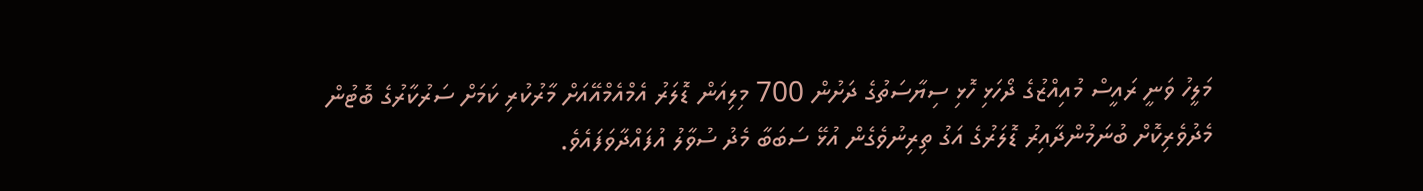މަލީހު ވަނީ ރައީސް މުއިއްޒުގެ ދޯހަޅި ހޮޅި ސިޔާސަތުގެ ދަށުން 700 މިލިއަން ޑޮލަރު އެމްއެމްއޭއަށް މާރުކުރި ކަމަށް ސަރުކާރުގެ ބޮޓުން މެދުވެރިކޮށް ބުނަމުންދާއިރު ޑޮލަރުގެ އަގު ތިރިނުވެގެން އުޅޭ ސަބަބާ މެދު ސުވާލު އުފައްދާވަފައެވެ.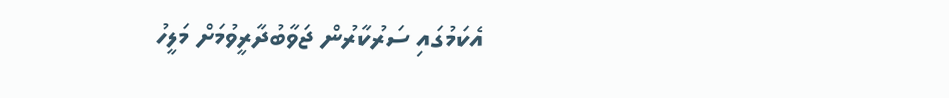އެކަމުގައި ސަރުކާރުން ޖަވާބުދާރީވުމަށް މަލީހު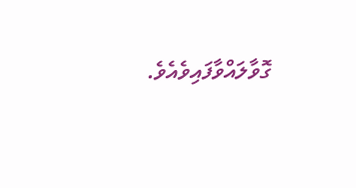ގޮވާލައްވާފައިވެއެވެ.